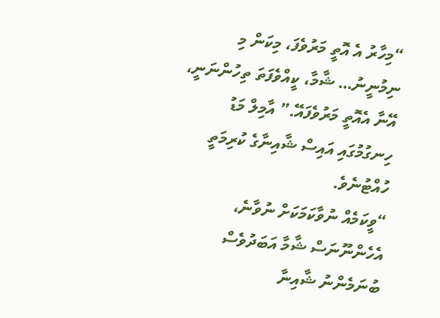“މިހާރު އެ އޮތީ މަރުވެފަ، މިކަން މި ނިމުނީނު… ޝާމާ، ކީއްވެފަތަ ތިހުންނަނީ، އޭނާ އެއޮތީ މަރުވެފައޭ.” އާމިލް މަޑު ހިނގުމުގައި އައިސް ޝާއިނާގެ ކުރިމަތީ ހުއްޓުނެވެ.
“ވީކަމެއް ނުވާކަމަކަށް ނުވާނެ، އެހެންނޫނަސް ޝާމާ އަބަދުވެސް ބުނަމެންނު ޝާއިނާ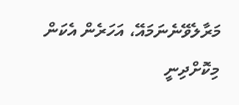މަރާލެވޭނެނަމައޭ، އަހަރެން އެކަން މިކޮށްދިނީ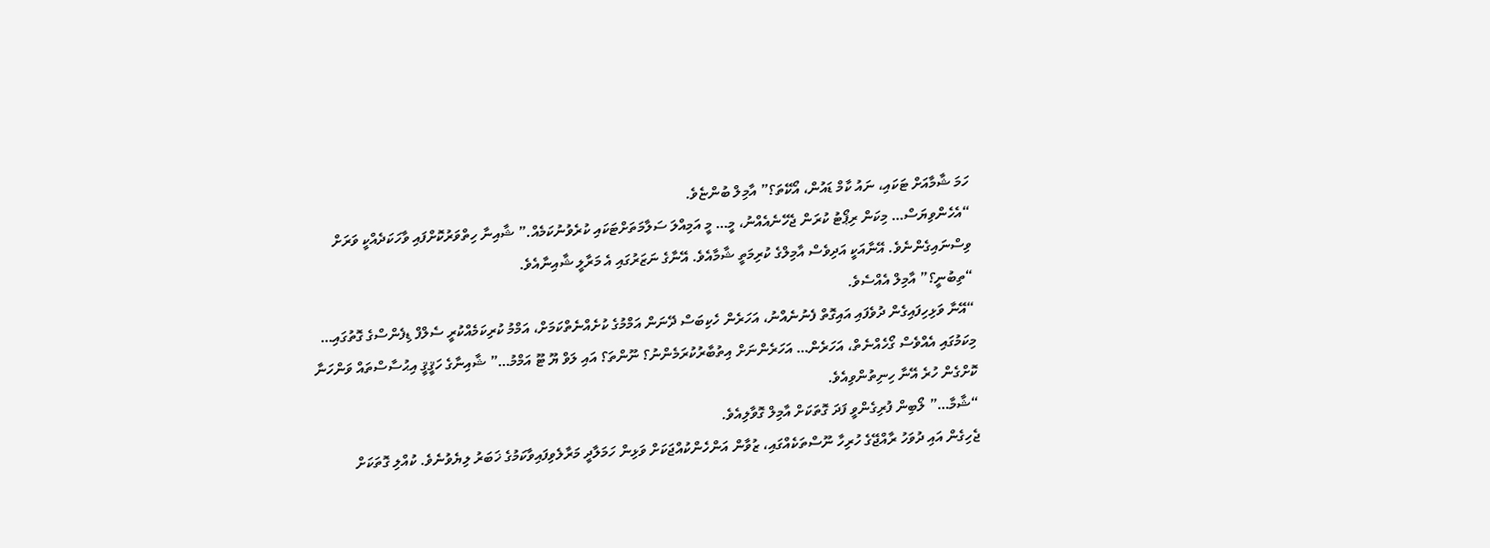ހަމަ ޝާމާއަށް ޓަކައި، ނައު ކާމް ޑައުން، އޯކޭތަ؟” އާމިލް ބުންޏެވެ.
“އެހެންވިޔަސް… މިކަން ރިޕޯޓު ކުރަން ޖެހޭނެއެއްނު، މީ… މީ އަމިއްލަ ސަލާމަތަށްޓަކައި ކުރެވުނުކަމެއް.” ޝާއިނާ ހިތްވަރުކޮށްފައި ވާހަކަދެއްކީ ވަރަށް ވިސްނައިގެންނެވެ. އޭނާއަކީ އަދިވެސް އާމިލްގެ ކުރިމަތީ ޝާމާއެވެ. އޭނާގެ ނަޒަރުގައި އެ މަރާލީ ޝާއިނާއެވެ.
“ތިބުނީ؟” އާމިލް އެއްސެވެ.
“އޭނާ ވަޅިހިފައިގެން ދުވެފައި އައިގޮތް ފެނުނެއްނު، އަހަރެން ހެކިބަސް ދޭނަން އަމްމުގެ ކުށެއްނެތްކަމަށް، އަމްމު ކުރިކަމެއްކުރީ ސެލްފް ޑިފެންސްގެ ގޮތުގައި… މިކަމުގައި އެއްވެސް ގޯހެއްނެތް، އަހަރެން… އަހަރެންނަށް އިތުބާރުކުރަމެންނު؟ ނޫންތަ؟ އައި ލަވް ޔޫ ޓޫ އަމްމު…” ޝާއިނާގެ ހަޤީޤީ އިޙުސާސްތައް ވަންހަނާ ކޮށްގެން ހުރެ އޭނާ ހިނިތުންވިއެވެ.
“ޝާމާ…” ލޯބިން ފުރިގެންވީ ފަދަ ގޮތަކަށް އާމިލް ގޮވާލިއެވެ.
ޖެހިގެން އައި ދުވަހު ރާއްޖޭގެ ހުރިހާ ނޫސްތަކެއްގައި، ޒުވާން އަންހެންކުއްޖަކަށް ވަޅިން ހަމަލާދީ މަރާލެވިފައިވާކަމުގެ ޚަބަރު ލިޔެވުނެވެ. ކުއްލި ގޮތަކަށް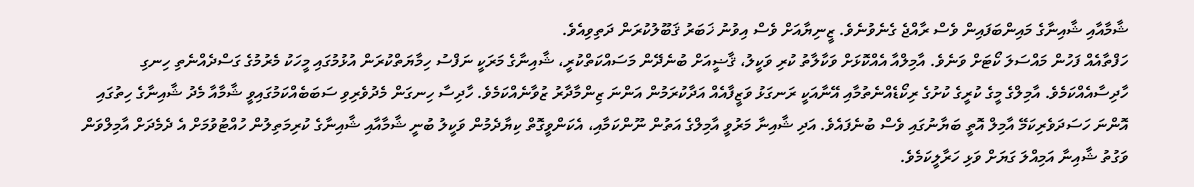ޝާމާއާއި ޝާއިނާގެ މައިންބަފައިން ވެސް ރާއްޖެ ގެނެވުނެވެ. ޒީނިޔާއަށް ވެސް އިވުނު ޚަބަރު ޤަބޫލުކުރަން ދަތިވިއެވެ.
ހަފްތާއެއް ފަހުން މައްސަލަ ކޯޓަށް ވަނެވެ. އާމިލްއާ އެއްކޮޅަށް ވަކާލާތު ކުރި ވަކީލު، ޤާޟީއަށް ބުނެދޭން މަސައްކަތްކުރީ، ޝާއިނާގެ މަރަކީ ނަފްސު ހިމާޔަތްކުރަން އުޅުމުގައި މީހަކު މެރުމުގެ ގަސްދެއްނެތި ހިނގި ހާދިސާއެއްކަމެވެ. އާމިލްގެ މީގެ ކުރީގެ ކުށުގެ ރިކޯޑެއްނެތުމާއި އޭނާއަކީ ރަނގަޅު ވަޒީފާއެއް އަދާކުރަމުން އަންނަ ޒިންމާދާރު ޒުވާނެއްކަމެވެ. ހާދިސާ ހިނގަން މެދުވެރިވި ސަބަބެއްކަމުގައިވީ ޝާމާއާ މެދު ޝާއިނާގެ ހިތުގައި އޮންނަ ހަސަދަވެރިކަމޭ އާމިލް އޮތީ ބަޔާނުގައި ވެސް ބުނެފައެވެ. އަދި ޝާއިނާ މަރުވީ އާމިލްގެ އަތުން ނޫންކަމާއި، އެކަންވީގޮތް ކިޔާދެމުން ވަކީލު ބުނީ ޝާމާއާއި ޝާއިނާގެ ކުރިމަތިލުން ހުއްޓުވުމަށް އެ ދެމެދަށް އާމިލްވަން ވަގުތު ޝާއިނާ އަމިއްލަ ގަޔަށް ވަޅި ހަރާލީކަމެވެ.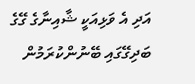އަދި އެ ވަޅިއަކީ ޝާއިނާގެ ގޭގެ ބަދިގޭގައި ބޭނުންކުރަމުން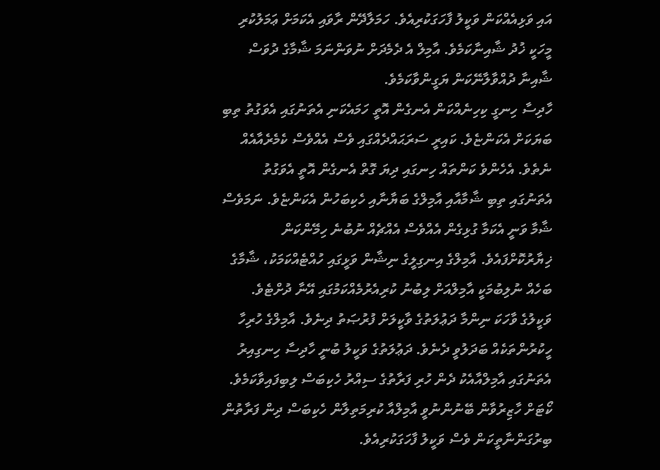އައި ވަޅިއެއްކަން ވަކީލު ފާހަގަކުރިއެވެ. ހަމަލާދޭން ރާވައި އެކަމަށް ޢަމަލުކުރި މީހަކީ ޚުދު ޝާއިނާކަމެވެ. އާމިލް އެ ދެމެދަށް ނުވަންނަމަ ޝާމާގެ ދުވަސް ޝާއިނާ ދުއްވާލާނޭކަން ޔަގީންވާކަމެވެ.
ހާދިސާ ހިނގީ ކިހިނެއްކަން އެނގެން އޮތީ ހަމައެކަނި އެތަނުގައި އެވަގުތު ތިބި ބަޔަކަށް އެކަންޏެވެ. ކައިރީ ސަރަޙައްދެއްގައި ވެސް އެއްވެސް ކެމެރެއާއެއް ނެތެވެ. އެހެންވެ ކަންތައް ހިނގައި ދިޔަ ގޮތް އެނގެން އޮތީ އެވަގުތު އެތަނުގައި ތިބި ޝާމާއާއި އާމިލްގެ ބަޔާނާއި ހެކިބަހުން އެކަންޏެވެ. ނަމަވެސް ޝާމާ ވަނީ އެކަމާ ގުޅިގެން އެއްވެސް އެއްޗެއް ނުބުނެ ހިމޭންކަން ޚިޔާރުކޮށްފައެވެ. އާމިލްގެ އިނގިލީގެ ނިޝާން ވަޅީގައި ހުއްޓެއްކަމަކު، ޝާމާގެ ބަހެއް ނުލިބުމަކީ އާމިލްއަށް ލިބުނު ކުރިއެރުމެއްކަމުގައި އޭނާ ދުށްޓެވެ. ވަކީލުގެ ވާހަކަ ނިންމާ ދަޢުލަތުގެ ވާކީލަށް ފުރުޞަތު ދިނެވެ. އާމިލްގެ ހުރިހާ ހީކުރުންތަކެއް ބަދަލުވީ ދެނެވެ. ދަޢުލަތުގެ ވަކީލު ބުނީ ހާދިސާ ހިނގިއިރު އެތަނުގައި އާމިލްއާއެކު ދެން ހުރި ފަރާތުގެ ސިއްރު ހެކިބަސް ލިބިފައިވާކަމެވެ. ކޯޓަށް ހާޒިރުވާން ބޭނުންނުވީ އާމިލްއާ ކުރިމަތިލާން ހެކިބަސް ދިން ފަރާތުން ބިރުގަންނާތީކަން ވެސް ވަކީލު ފާހަގަކުރިއެވެ.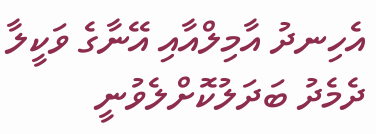އެހިނދު އާމިލްއާއި އޭނާގެ ވަކީލާ ދެމެދު ބަދަލުކޮށްލެވުނީ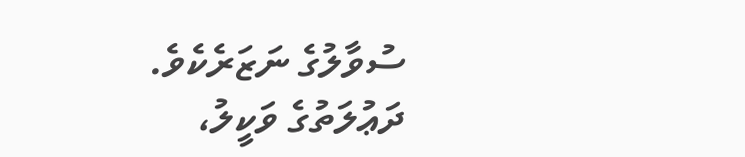ސުވާލުގެ ނަޒަރެކެވެ.
ދަޢުލަތުގެ ވަކީލު،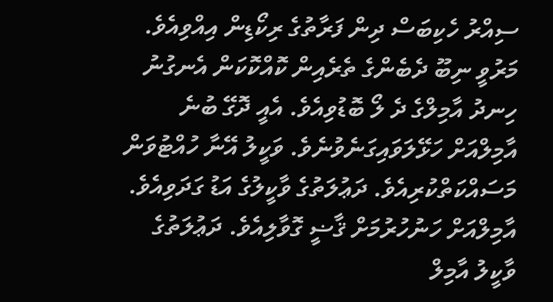ސިއްރު ހެކިބަސް ދިން ފަރާތުގެ ރިކޯޑިން އިއްވިއެވެ. މަރުވީ ނިބޫ ދެބެންގެ ތެރެއިން ކޮއްކޮކަން އެނގުނު ހިނދު އާމިލްގެ ދެ ލޯ ބޮޑުވިއެވެ. އެއީ ދޮގޭ ބުނެ އާމިލްއަށް ހަޅޭލަވައިގަނެވުނެވެ. ވަކީލު އޭނާ ހުއްޓުވަން މަސައްކަތްކުރިއެވެ. ދަޢުލަތުގެ ވާކީލުގެ އަޑު ގަދަވިއެވެ. އާމިލްއަށް ހަނުހުރުމަށް ޤާޟީ ގޮވާލިއެވެ. ދަޢުލަތުގެ ވާކީލު އާމިލް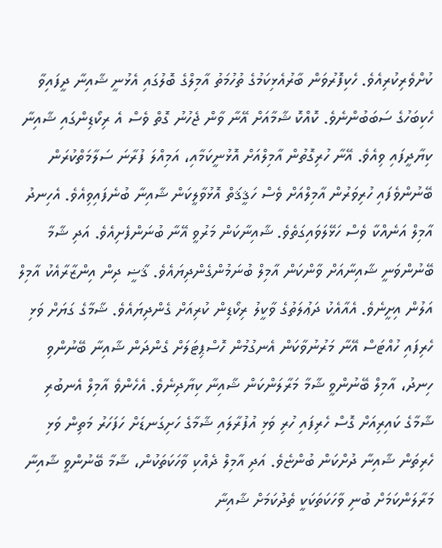ކުށްވެރިކުރިއެވެ. ހެކިފޮރުވަން ބާރުއެޅިކަމުގެ ތުހުމަތު އާމިލްގެ ބޮލުގައި އެޅުނީ ޝާއިނާ ދީފައިވާ ހެކިބަހުގެ ސަބަބުންނެވެ. ކޮއްކޮ ޝާމާއަށް އޭނާ ވާން ޖެހުނު ގޮތް ވެސް އެ ރިކޯޑިންގައި ޝާއިނާ ކިޔާދީފައި ވިއެވެ. އޭނާ ހުރިގޮތުން އާމިލްއަށް އޮޅުނީކަމާއި، އަމިއްލަ ފުރާނަ ސަލާމަތްކުރަން ބޭނުންވެފައި ހުރިވަރުން އާމިލްއަށް ވެސް ހަޤީޤަތް އޮޅުވާލީކަން ޝާއިނާ ބުނެފައިވިއެވެ. އެހިނދު އާމިލް އަނެއްކާ ވެސް ހަޅޭލަވައިގަތެވެ. ޝާއިނާކަން މަރުވީ އޭނާ ބުނަންފެށިއެވެ. އަދި ޝާމާ ބޭނުންވަނީ ޝާއިނާއަށް ވާންކަން އާމިލް ބުނަމުންގެންދިޔައެވެ. ޤާޟީ ދިން އިންޒާރާއެކު އާމިލް އަލުން އިށީނެވެ. އެއާއެކު ދަޢުލަތުގެ ވާކީލު ރިކޯޑިން ކުރިއަށް ގެންދިޔައެވެ. ޝާމާގެ ގަޔަށް ވަޅި ހެރިފައި ހުއްޓަސް އޭނާ މަރުނުވާކަން އެނގުމުން ހޮސްޕިޓަލަށް ގެންދަން ޝާއިނާ ބޭނުންވި ހިނދު، އާމިލް ބޭނުންވީ ޝާމާ މަރާލަންކަން ޝާއިނާ ކިޔާދިނެވެ. އެހެންވެ އާމިލް އެނބުރި ޝާމާގެ ކައިރިއަށް ގޮސް ހެރިފައި ހުރި ވަޅި އުފުރާލައި ޝާމާގެ ހަށިގަނޑަށް ހަފަހަރު މަތިން ވަޅި ހެރިތަން ޝާއިނާ ދުށްކަން ބުންޏެވެ. އަދި އާމިލް ދެއްކި ވާހަކަތަކުން، ޝާމާ ބޭނުންވީ ޝާއިނާ މަރާލަންކަމަށް ބުނި ވާހަކަތަކަކީ ތެދުކަމަށް ޝާއިނާ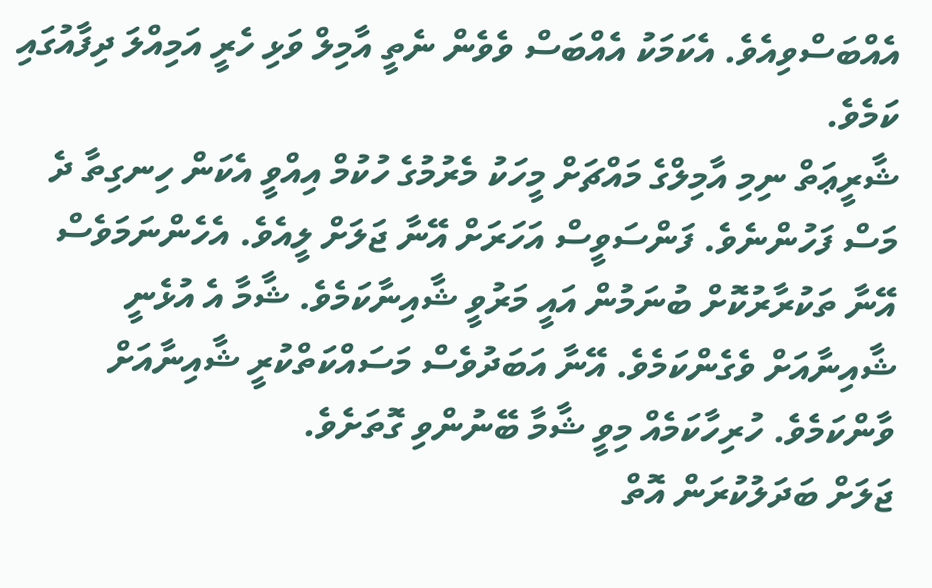އެއްބަސްވިއެވެ. އެކަމަކު އެއްބަސް ވެވެން ނެތީ އާމިލް ވަޅި ހެރީ އަމިއްލަ ދިފާއުގައި ކަމެވެ.
ޝާރީޢަތް ނިމި އާމިލްގެ މައްޗަށް މީހަކު މެރުމުގެ ހުކުމް އިއްވީ އެކަން ހިނގިތާ ދެ މަސް ފަހުންނެވެ. ފަންސަވީސް އަހަރަށް އޭނާ ޖަލަށް ލީއެވެ. އެހެންނަމަވެސް އޭނާ ތަކުރާރުކޮށް ބުނަމުން އައީ މަރުވީ ޝާއިނާކަމެވެ. ޝާމާ އެ އުޅެނީ ޝާއިނާއަށް ވެގެންކަމެވެ. އޭނާ އަބަދުވެސް މަސައްކަތްކުރީ ޝާއިނާއަށް ވާންކަމެވެ. ހުރިހާކަމެއް މިވީ ޝާމާ ބޭނުންވި ގޮތަށެވެ.
ޖަލަށް ބަދަލުކުރަން އޮތް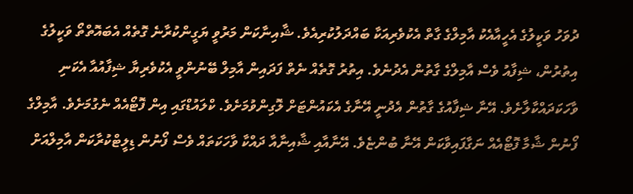ދުވަހު ވަކީލުގެ އެހީއާއެކު އާމިލްގެ ގާތް އެކުވެރިއަކާ ބައްދަލުކުރިއެވެ. ޝާއިނާކަން މަރުވީ ޔަގީންކުރާނެ ގޮތެއް އެބައޮތްތޯ ވަކީލުގެ އިތުރުން، ޝިފާއު ވެސް އާމިލްގެ ގާތުން އެދުނެވެ. އިތުރު ގޮތެއް ނެތް ފަދައިން އާމިލް ބޭނުންވީ އެކުވެރިޔާ ޝިފާއުއާ އެކަނި ވާހަކަދައްކާލާށެވެ. އޭނާ ޝިފާއުގެ ގާތުން އެދުނީ އޭނާގެ އެކައުންޓަށް ލޮގިންވުމަށެވެ. ކްލައުޑްގައި އިން ފޮޓޯއެއް ނެގުމަށެވެ. އާމިލްގެ ފޯނުން ޝާމާ ފޮޓޯއެއް ނަގާފައިވާކަން އޭނާ ބުންޏެވެ. އޭނާއާއި ޝާއިނާއާ ދައްކާ ވާހަކަތައް ވެސް ފޯނުން ޑިލީޓްކުރާކަން އާމިލްއަށް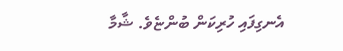އެނގިފައި ހުރިކަން ބުންޏެވެ. ޝާމާ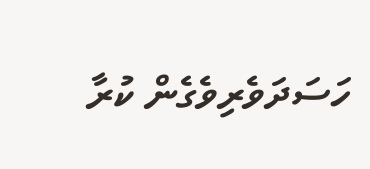ހަސަދަވެރިވެގެން ކުރާ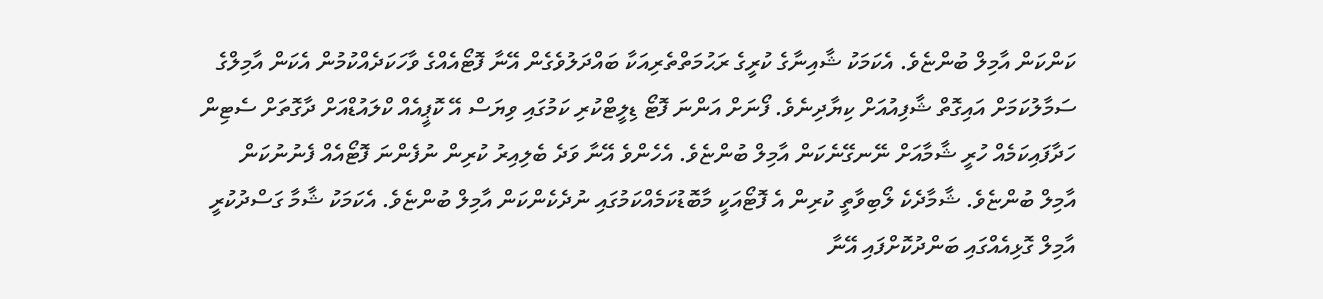ކަންކަން އާމިލް ބުންޏެވެ. އެކަމަކު ޝާއިނާގެ ކުރީގެ ރަޙުމަތްތެރިއަކާ ބައްދަލުވެގެން އޭނާ ފޮޓޯއެއްގެ ވާހަކަދެއްކުމުން އެކަން އާމިލްގެ ސަމާލުކަމަށް އައިގޮތް ޝާފިއުއަށް ކިޔާދިނެވެ. ފޯނަށް އަންނަ ފޮޓޯ ޑިލީޓްކުރި ކަމުގައި ވިޔަސް އޭ ކޮޕީއެއް ކްލައުޑްއަށް ދާގޮތަށް ސެޓިން ހަދާފައިކަމެއް ހުރީ ޝާމާއަށް ނޭނގޭނެކަން އާމިލް ބުންޏެވެ. އެހެންވެ އޭނާ ވަދެ ބެލިއިރު ކުރިން ނުފެންނަ ފޮޓޯއެއް ފެނުނުކަން އާމިލް ބުންޏެވެ. ޝާމާދެކެ ލޯބިވާތީ ކުރިން އެ ފޮޓޯއަކީ މާބޮޑުކަމެއްކަމުގައި ނުދެކެންކަން އާމިލް ބުންޏެވެ. އެކަމަކު ޝާމާ ގަސްދުކުރީ އާމިލް ގޮޅިއެއްގައި ބަންދުކޮށްފައި އޭނާ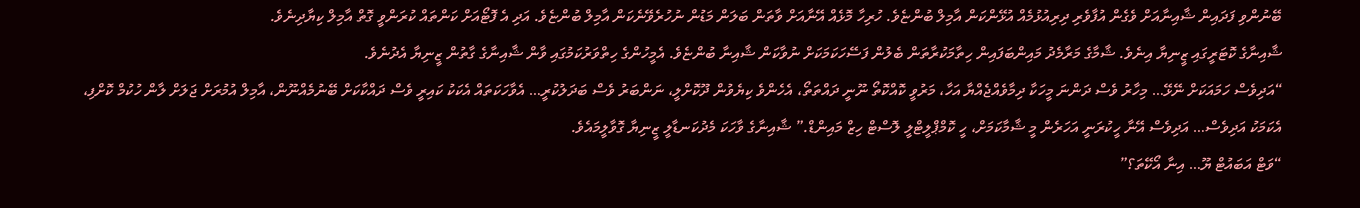ބޭނުންވި ފަދައިން ޝާއިނާއަށް ވެގެން އުފާވެރި ދިރިއުޅުމެއް އުޅޭންކަން އާމިލް ބުންޏެވެ. ހުރިހާ މޮޅެއް އޭނާއަށް ވާތަން ބަލަން މަޑުން ނުހުރެވޭނެކަން އާމިލް ބުންޏެވެ. އަދި އެ ފޮޓޯއަށް ކަންތައް ކުރަންވީ ގޮތް އާމިލް ކިޔާދިނެވެ.
ޝާއިނާގެ ކޮޓަރީގައި ޒީނިޔާ އިނެވެ. ޝާމާގެ މަރާމެދު މައިންބަފައިން ހިތާމަކުރާތަން ބެލުން ފަސޭހަކަމަކަށް ނުވާކަން ޝާއިނާ ބުންޏެވެ. އެމީހުންގެ ހިތްވަރުކަމުގައި ވާން ޝާއިނާގެ ގާތުން ޒީނިޔާ އެދުނެވެ.
“އަދިވެސް ހަމައަކަށް ނޭޅޭ… މިހާރު ވެސް ދަންނަ މީހަކާ ދިމާވެއްޖެއްޔާ އަހާ، މަރުވީ ކޮއްކޮތޯ ނޫނީ ދައްތަތޯ، އެހެންވެ ކިޔެވުން ދޫކޮށްލީ، ނަންބަރު ވެސް ބަދަލުކުރީ… އެވާހަކަތައް އެކަކު ކައިރީ ވެސް ދައްކާކަށް ބޭނުމެއްނޫން، އާމިލް އުމުރަށް ޖަލަށް ލާން ހުކުމް ކޮށްފި، އެކަމަކު އަދިވެސް… އަދިވެސް އޭނާ ހީކުރަނީ އަހަރެން މީ ޝާމާކަމަށް، ހީ ކޮމްޕްލީޓްލީ ލޮސްޓް ހިޒް މައިންޑް.” ޝާއިނާގެ ވާހަކަ މެދުކަނޑާލީ ޒީނިޔާ ގޮވާލީމައެވެ.
“ވަޓް އަބައުޓް ޔޫ… އިނާ އޯކޭތަ؟”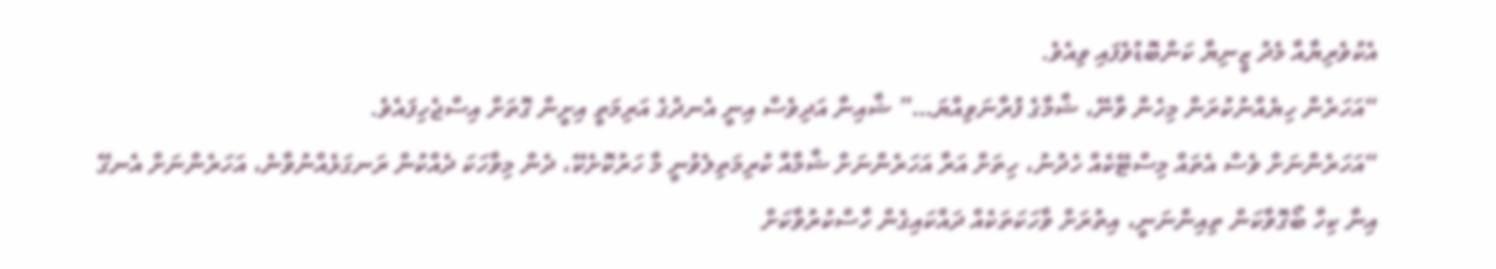އެކުވެރިޔާއާ މެދު ޒީނިޔާ ކަންބޮޑުވެފައި ވިއެވެ.
“އަހަރެން ހިޔެއްނުކުރަން މިހެން ވާނޭ، ޝާމާގެ ފުރާނަވިއްޔަ…” ޝާއިނާ އަދިވެސް އިނީ އެނދުގެ އަރިމަތީ އިށީން ގޮތަށް އިސްޖެހިފައެވެ.
“އަހަރެންނަށް ވެސް އެތައް މިސްޓޭކެއް ހެދުނު، ހިތަށް އަރާ އަހަރެންނަށް ޝާމާއާ ކުރިމަތިލެވުނީ މާ ހަރުކޮށެކޭ، ދެން މިވާހަކަ ދެއްކުން ރަނގަޅެއްނުވާނެ، އަހަރެންނަށް އެނގޭ އިނާ ކިހާ ބޯގޮވާކަން ތިއިންނަނީ، އިތުރަށް ވާހަކަތަކެއް ދައްކައިގެން ހާސްކުރުވާކަށް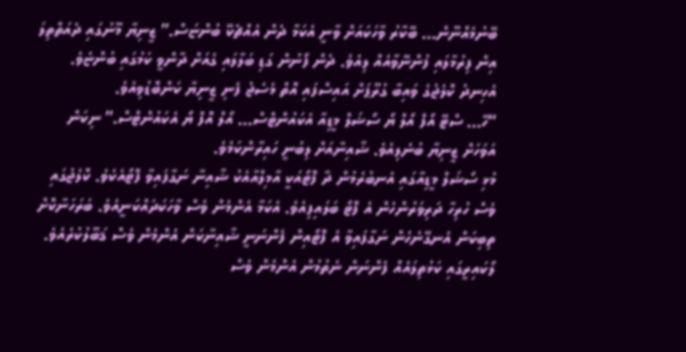ބޭނުމެއްނޫން… ބޭކާރު ވާހަކައަށް ވާނީ އެކަމާ ދެން އެއްޗެކޭ ބުންޏަސް.” ޒީނިޔާ މޫނުގައި ދެއަތްތިލަ އިން ފިރުމާލައި ފުންނޭވާއެއް ލިއެވެ. ދެން ފޯނުން ގަޑި ބަލާލައި ގެއަށް ދާންވީ ކަމުގައި ބުންޏެވެ. އެހިނދު ކޮލެޖުގެ ވައިބާ ގުރޫޕަށް އައިސްފައި އޮތް މެސެޖު ފެނި ޒީނިޔާ ކަންބޮޑުވިއެވެ.
“ހޭ… ސްޓޭ އޯފް އޯލް ޔޯ ސޯޝަލް މީޑިއާ އެކައުންޓްސް… އޯލް އޮފް ޔޯ އެކައުންޓްސް.” ނިކަން އަވަހަށް ޒީނިޔާ ބުނެލިއެވެ. ޝާއިނާއަށް ލިބުނީ ހައިރާންކަމެވެ.
މުޅި ސޯޝަލް މީޑިއާގައި އެނބުރެމުން ދާ ފޮޓޯއަކީ އާމިލްއާއެކު ޝާއިނާ ނަގާފައިވާ ފޮޓޯއެކެވެ. ކޮލެޖުގައި ވެސް ހުރިހާ ދަރިވަރުންހެން އެ ފޮޓޯ ބަލައިފިއެވެ. އެކަމާ އެންމެން ވެސް ވާހަކަދައްކަނީއެވެ. ބަރަހަނާކޮށް ތިބިކަން އެނގޭނެހެން ނަގާފައިވާ އެ ފޮޓޯއިން ފެންނަނީ ޝާއިނާކަން އެންމެން ވެސް ޤަބޫލުކުރެއެވެ. ލޯކައިރީގައި ކަޅުތިލައެއް ފެންނަން ނެތުމުން އެންމެން ވެސް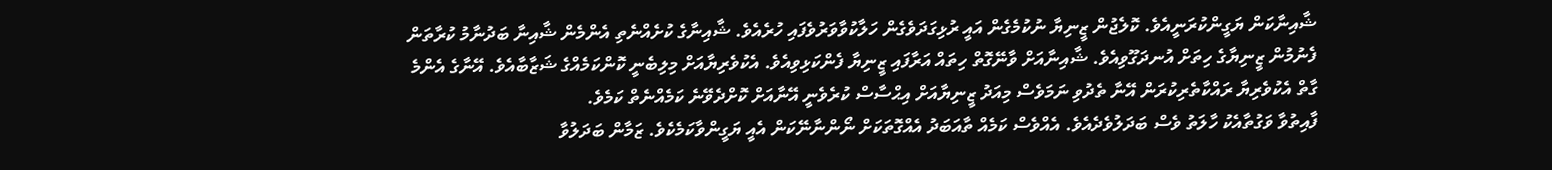ޝާއިނާކަން ޔަގީންކުރަނީއެވެ. ކޮލެޖުން ޒީނިޔާ ނުކުމެގެން އައީ ރުޅިގަދަވެގެން ހަލާކުވާވަރުވެފައި ހުރެއެވެ. ޝާއިނާގެ ކުށެއްނެތި އެންމެން ޝާއިނާ ބަދުނާމު ކުރާތަން ފެނުމުން ޒީނިޔާގެ ހިތަށް އުނދަގޫވިއެވެ. ޝާއިނާއަށް ވާނޭގޮތް ހިތައް އަރާފައި ޒީނިޔާ ފެންކަޅިވިއެވެ. އެކުވެރިޔާއަށް މިލިބެނީ ކޮންކަމެއްގެ ޝަޒާބާއެވެ. އޭނާގެ އެންމެ ގާތް އެކުވެރިޔާ ރައްކާތެރިކުރަން އޭނާ ތެދުވި ނަމަވެސް މިއަދު ޒީނިޔާއަށް އިޙްސާސް ކުރެވެނީ އޭނާއަށް ކޮށްދެވޭނެ ކަމެއްނެތް ކަމެވެ.
ފާއިތުވާ ވަގުތާއެކު ހާލަތު ވެސް ބަދަލުވެދެއެވެ. އެއްވެސް ކަމެއް ތާއަބަދު އެއްގޮތަކަށް ނޯންނާނޭކަން އެއީ ޔަގީންވާކަމެކެވެ. ޒަމާން ބަދަލުވާ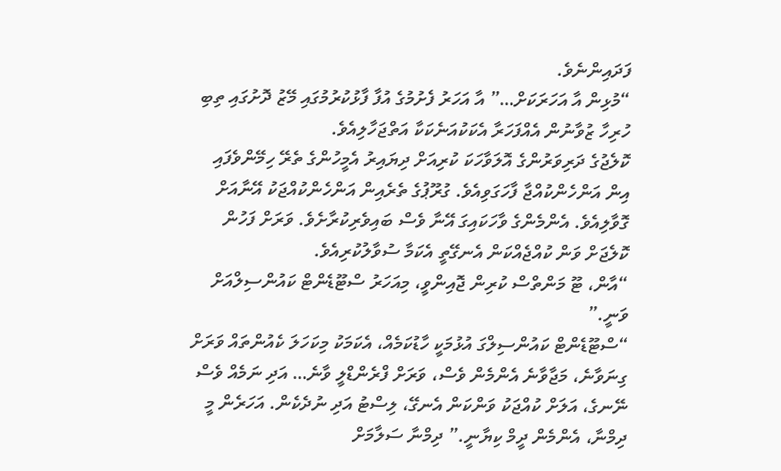ފަދައިންނެވެ.
“މުޅިން އާ އަހަރަކަށް…” އާ އަހަރު ފެށުމުގެ އުފާ ފާޅުކުރުމުގައި މޭޒު ދޮށުގައި ތިބި ހުރިހާ ޒުވާނުން އެއްފަހަރާ އެކަކުއަނެކަކާ އަތްޖަހާލިއެވެ.
ކޮލެޖުގެ ދަރިވަރުންގެ އޮލަވާހަކަ ކުރިއަށް ދިޔައިރު އެމީހުންގެ ތެރޭ ހިމޭންވެފައި އިން އަންހެންކުއްޖާ ފާހަގަވިއެވެ. ގުރޫޕުގެ ތެރެއިން އަންހެންކުއްޖަކު އޭނާއަށް ގޮވާލިއެވެ. އެންމެންގެ ވާހަކައިގަ އޭނާ ވެސް ބައިވެރިކުރާށެވެ. ވަރަށް ފަހުން ކޮލެޖަށް ވަން ކުއްޖެއްކަން އެނގޭތީ އެކަމާ ސުވާލުކުރިއެވެ.
“އާން، ޓޫ މަންތްސް ކުރިން ޖޮއިންވީ، މިއަހަރު ސްޓޫޑެންޓް ކައުންސިލްއަށް ވަނީ.”
“ސްޓޫޑެންޓް ކައުންސިލްގަ އުޅުމަކީ ހާޑުކަމެއް، އެކަމަކު މިކަހަލަ ކެއުންތައް ވަރަށް ގިނަވާނެ، މަޖާވާނެ އެންމެން ވެސް، ވަރަށް ފްރެންޑްލީ ވާނެ… އަދި ނަމެއް ވެސް ނޭނގެ، އަލަށް ކުއްޖަކު ވަންކަން އެނގޭ، ލިސްޓު އަދި ނުދެކެން. އަހަރެން މީ ދިމްނާ، އެންމެން ދީމް ކިޔާނީ.” ދިމްނާ ސަލާމަށް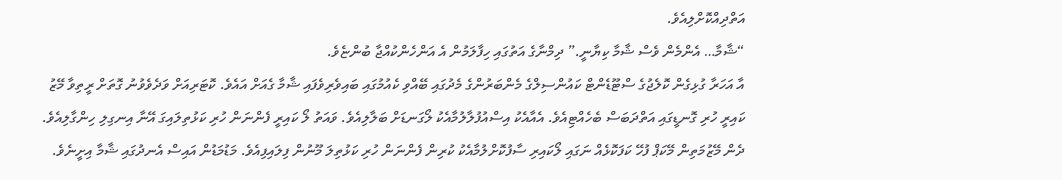އަތްދިއްކޮށްލިއެވެ.
“ޝާމާ… އެންމެން ވެސް ޝާމާ ކިޔާނީ.” ދިމްނާގެ އަތުގައި ހިފާލަމުން އެ އަންހެންކުއްޖާ ބުންޏެވެ.
އާ އަހަރާ ގުޅިގެން ކޮލެޖުގެ ސްޓޫޑެންޓް ކައުންސިލްގެ މެންބަރުންގެ މެދުގައި ބޭއްވި ކެއުމުގައި ބައިވެރިވެފައި ޝާމާ ގެއަށް އައެވެ. ކޮޓަރިއަށް ވަދެވެވުނު ގޮތަށް ރީތިވާ މޭޒު ކައިރީ ހުރި ގޮނޑީގައި އަތްދަބަސް ބެހެއްޓިއެވެ. އެއާއެކު އިސްއުފުލާލުމާއެކު ލޯގަނޑަށް ބަލާލިއެވެ. ވައަތު ލޯ ކައިރީ ފެންނަން ހުރި ކަޅުތިލައިގަ އޭނާ އިނގިލި ހިންގާލިއެވެ. ދެން މޭޒުމަތިން މޭކަޕް ފުހޭ ކަފަކޮޅެއް ނަގައި ލޯކައިރި ސާފުކޮށްލުމާއެކު ކުރިން ފެންނަން ހުރި ކަޅުތިލަ މޫނުން ފިލައިފިއެވެ. މަޑުމަޑުން އައިސް އެނދުގައި ޝާމާ އިށީނެވެ.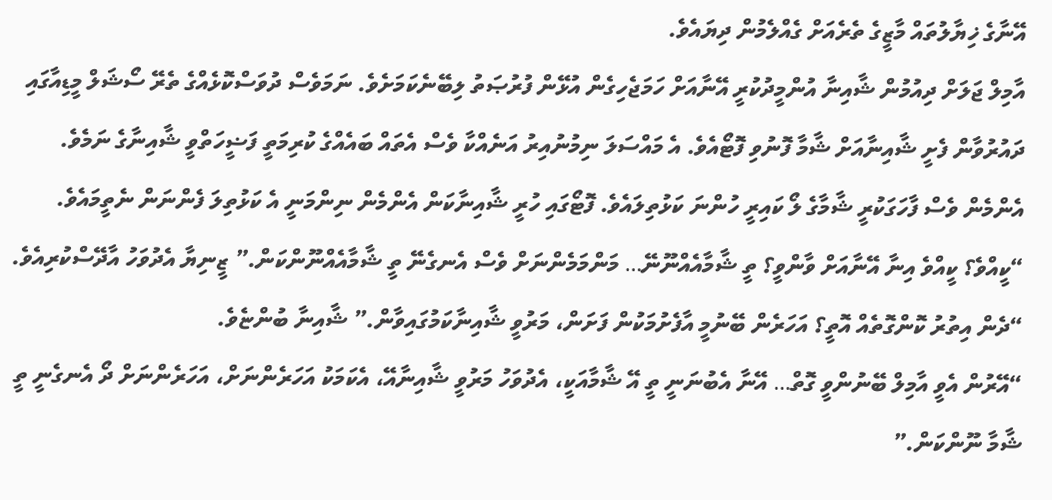އޭނާގެ ޚިޔާލުތައް މާޒީގެ ތެރެއަށް ގެއްލެމުން ދިޔައެވެ.
އާމިލް ޖަލަށް ދިއުމުން ޝާއިނާ އުންމީދުކުރީ އޭނާއަށް ހަމަޖެހިގެން އުޅޭން ފުރުޞަތު ލިބޭނެކަމަށެވެ. ނަމަވެސް ދުވަސްކޮޅެއްގެ ތެރޭ ސޯޝަލް މީޑިއާގައި ދައުރުވާން ފެށީ ޝާއިނާއަށް ޝާމާ ފޮނުވި ފޮޓޯއެވެ. އެ މައްސަލަ ނިމުނުއިރު އަނެއްކާ ވެސް އެތައް ބައެއްގެ ކުރިމަތީ ފަޟީހަތްވީ ޝާއިނާގެ ނަމެވެ. އެންމެން ވެސް ފާހަގަކުރީ ޝާމާގެ ލޯ ކައިރީ ހުންނަ ކަޅުތިލައެވެ. ފޮޓޯގައި ހުރީ ޝާއިނާކަން އެންމެން ނިންމަނީ އެ ކަޅުތިލަ ފެންނަން ނެތީމައެވެ.
“ކީއްވެ؟ ކީއްވެ އިނާ އޭނާއަށް ވާންވީ؟ ތީ ޝާމާއެއްނޫނޭ… މަންމަމެންނަށް ވެސް އެނގެނޭ ތީ ޝާމާއެއްނޫންކަން.” ޒީނިޔާ އެދުވަހު އާދޭސްކުރިއެވެ.
“ދެން އިތުރު ކޮންގޮތެއް އޮތީ؟ އަހަރެން ބޭނުމީ އާފެށުމަކުން ފަށަން، މަރުވީ ޝާއިނާކަމުގައިވާން.” ޝާއިނާ ބުންޏެވެ.
“އޭރުން އެވީ އާމިލް ބޭނުންވީ ގޮތް… އޭނާ އެބުނަނީ ތީ އޭ ޝާމާއަކީ، އެދުވަހު މަރުވީ ޝާއިނާއޭ، އެކަމަކު އަހަރެންނަށް، އަހަރެންނަށް ދޯ އެނގެނީ ތީ ޝާމާ ނޫންކަން.”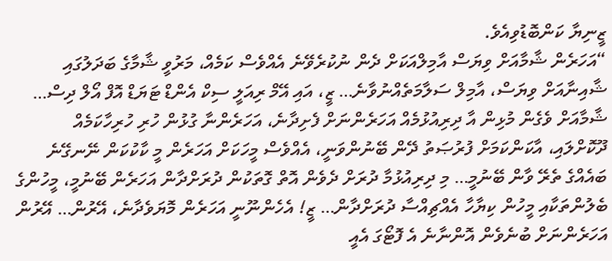ޒީނިޔާ ކަންބޮޑުވިއެވެ.
“އަހަރެން ޝާމާއަށް ވިޔަސް އާމިލްއަކަށް ދެން ނުކުރެވޭނެ އެއްވެސް ކަމެއް، މަރުވީ ޝާމާގެ ބަދަލުގައި ޝާއިނާއަށް ވިޔަސް، އާމިލް ސަލާމަތެއްނުވާނެ… ޒީ، އައި އޭމް ރިއަލީ ސިކް އެންޑް ޓަޔަޑް އޮފް އޯލް ދިސް… ޝާމާއަށް ވެގެން މުޅިން އާ ދިރިއުޅުމެއް އަހަރެންނަށް ފެށިދާނެ، އަހަރެންނާ ގުޅުން ހުރި ހުރިހާކަމެއް ދޫކޮށްލައި، އާކަންކަމަށް ފުރުޞަތު ދޭން ބޭނުންވަނީ، އެއްވެސް މީހަކަށް އަހަރެން މީ ކާކުކަން ނޭނގޭނެ ބައެއްގެ ތެރޭ ވާން ބޭނުމީ… މި ދިރިއުޅުމާ ދުރަށް ދެވެން އޮތް ގޮތަކުން ދުރަށްދާން އަހަރެން ބޭނުމީ، މީހުންގެ ބެލުންތަކާއި މީހުން ކިޔާހާ އެއްޗިއްސާ ދުރަށްދާން… ޒީ! އެހެންނޫނީ އަހަރެން މޮޔަވެދާނެ، އޭރުން… އޭރުން އަހަރެންނަށް ބުނެވެން އޮންނާނެ އެ ފޮޓޯގަ އެއީ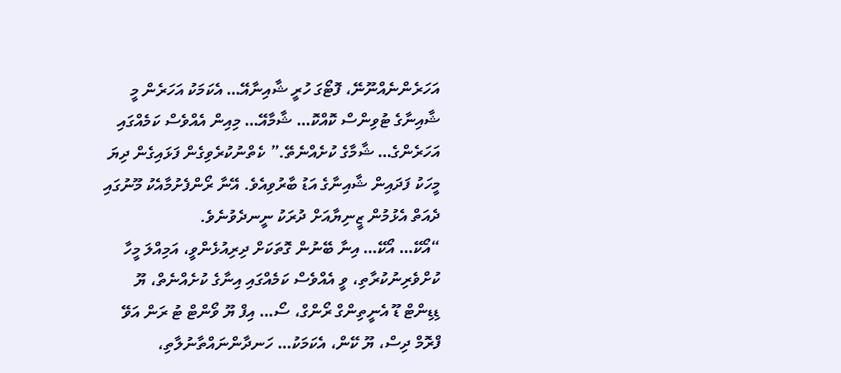އަހަރެންނެއްނޫނޭ، ފޮޓޯގަ ހުރީ ޝާއިނާއޭ… އެކަމަކު އަހަރެން މީ ޝާއިނާގެ ޓުވިންސް ކޮއްކޮ… ޝާމާއޭ… މިއިން އެއްވެސް ކަމެއްގައި އަހަރެންގެ… ޝާމާގެ ކުށެއްނެތޭ.” ކެތްނުކުރެވިގެން ފަޅައިގެން ދިޔަ މީހަކު ފަދައިން ޝާއިނާގެ އަޑު ބާރުވިއެވެ. އޭނާ ރޯންފެށުމާއެކު މޫނުގައި ދެއަތް އެޅުމުން ޒީނިޔާއަށް ދުރަކު ނީނދެވުނެވެ.
“އޯކޭ… އޯކޭ… އިނާ ބޭނުން ގޮތަކަށް ދިރިއުޅެންވީ، އަމިއްލަ މީހާ ކުށްވެރިނުކުރާތި، ވީ އެއްވެސް ކަމެއްގައި އިނާގެ ކުށެއްނެތް، ޔޫ ޑިޑިންޓް ޑޫ އެނީތިންގް ރޯންގް، ސޯ… އިފް ޔޫ ވޯންޓް ޓު ރަން އަވޭ ފްރޮމް ދިސް، ޔޫ ކޭން، އެކަމަކު… ހަނދާންނައްތާނުލާތި،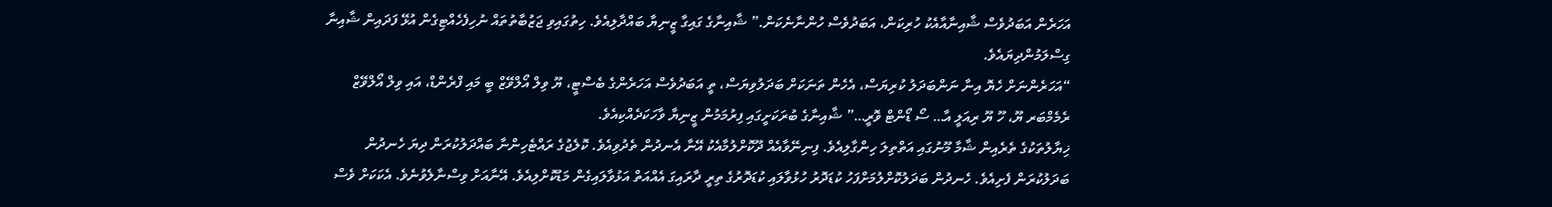އަހަރެން އަބަދުވެސް ޝާއިނާއާއެކު ހުރިކަން، އަބަދުވެސް ހުންނާނެކަން.” ޝާއިނާގެ ގައިގާ ޒީނިޔާ ބައްދާލިއެވެ. ހިތުގައިވި ޖަޒުބާތުތައް ނުހިފެހެއްޓިގެން އުޅޭ ފަދައިން ޝާއިނާ ގިސްލަމުންދިޔައެވެ.
“އަހަރެންނަށް ހެޔޮ އިނާ ނަންބަދަލު ކުރިޔަސް، އެހެން ތަނަކަށް ބަދަލުވިޔަސް، ތީ އަބަދުވެސް އަހަރެންގެ ބެސްޓީ، ޔޫ ވިލް އޯލްވޭޒް ބީ މައި ފްރެންޑް، އައި ވިލް އޯލްވޭޒް ރެމެމްބަރ ޔޫ، ހޫ ޔޫ ރިއަލީ އާ… ސޯ ޑޯންޓް ވޮރީ…” ޝާއިނާގެ ބުރަކަށީގައި ފިރުމަމުން ޒީނިޔާ ވާހަކަދެއްކިއެވެ.
ޚިޔާލުތަކުގެ ތެރެއިން ޝާމާ މޫނުގައި އަތްތިލަ ހިންގާލިއެވެ. ފިނިނޭވާއެއް ދޫކޮށްލުމާއެކު އޭނާ އެނދުން ތެދުވިއެވެ. ކޮލެޖުގެ ރައްޓެހިންނާ ބައްދަލުކުރަން ދިޔަ ހެނދުން ބަދަލުކުރަން ފެށިއެވެ. ހެނދުން ބަދަލުކޮށްލުމަށްފަހު ކުޑަދޮރު ހުޅުވާލައި ކުޑަދޮރުގެ ތިރީ ދާރައިގަ އެއްއަތް އަޅުވާލައިގެން މަޑުކޮށްލިއެވެ. އޭނާއަށް ވިސްނާލެވުނެވެ. އެކަކަށް ވެސް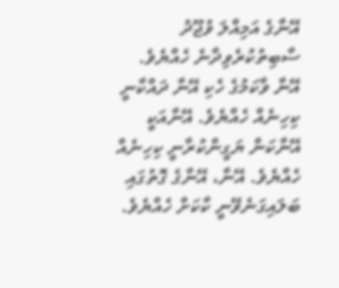އޭނާގެ އަމިއްލަ ވުޖޫދު ސާބިތުކުރެވިދާނެ ހެއްޔެވެ. އޭނާ ވާކަމުގެ ހެކި އޭނާ ދައްކާނީ ކިހިނެއް ހެއްޔެވެ. އޭނާއަކީ އޭނާކަން ޔަގީންކުރާނީ ކިހިނެއް ހެއްޔެވެ. އޭނާ، އޭނާގެ ގޮތުގައި ބަލައިގަނެވޭނީ ކާކަށް ހެއްޔެވެ.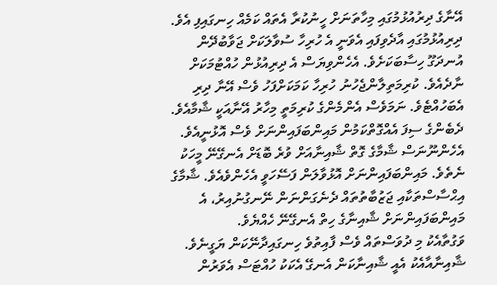އޭނާގެ ދިރުއުޅުމުގައި މިހާތަނަށް ހީނުކުރާ އެތައް ކަމެއް ހިނގައިފި އެވެ. ދިރިއުޅުމުގައި އާދެވިފައި އެވަނީ އެ ހުރިހާ ސުވާލަކަށް ޖަވާބުދޭން އުނދަގޫ ހިސާބަކަށެވެ. އެހެންވިޔަސް އެ ދިރިއުޅުން ހުއްޓުމަކަށް ނާދެއެވެ. ކުރިމަތިލާންޖެހުނު ހުރިހާ ކަމަކަށްފަހު ވެސް އޭނާ ދިރި އެބަހުއްޓެވެ. ނަމަވެސް އެންމެންގެ ކުރިމަތީ މިހާރު އޭނާއަކީ ޝާމާއެވެ. ދެބެންގެ ސިފަ އެއްގޮތްކަމުން މައިންބަފައިންނަށް ވެސް އޮޅުނީއެވެ. އެހެންނޫނަސް ޝާމާގެ ގޮތް ޝާއިނާއަށް ވުރެ ބޮޑަށް އެނގޭނޭ މީހަކު ނެތެވެ. މައިންބަފައިންނަށް އޮޅުވާލަން ފަސޭހަވީ އެހެންވެއެވެ. ޝާމާގެ އިޙްސާސްތަކާއި ޖަޒުބާތުތައް ދެނެގަންނަން ނޭނގުނުއިރު، އެ މައިންބަފައިންނަށް ޝާއިނާގެ ހިތް އެނގޭނޭ ހެއްޔެވެ.
ވަގުތާއެކު މި ދުވަސްތައް ވެސް ފާއިތުވެ ހިނގައިދާނޭކަން ޔަގީނެވެ. ޝާއިނާއާއެކު އެއީ ޝާއިނާކަން އެނގޭ އެކަކު ހުއްޓަސް އެވަރުން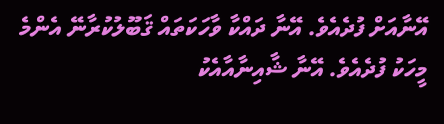އޭނާއަށް ފުދެއެވެ. އޭނާ ދައްކާ ވާހަކަތައް ޤަބޫލުކުރާނޭ އެންމެ މީހަކު ފުދެއެވެ. އޭނާ ޝާއިނާއާއެކު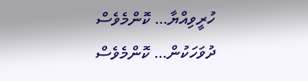ހުރީވިއްޔާ… ކޮންމެވެސް ދުވަހަކުން… ކޮންމެވެސް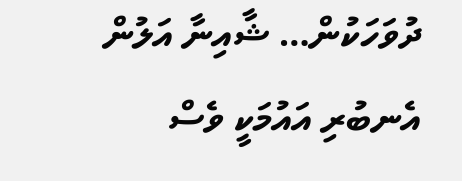ދުވަހަކުން… ޝާއިނާ އަލުން އެނބުރި އައުމަކީ ވެސް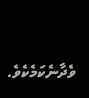ވެދާނެކަމެކެވެ.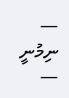— ނިމުނީ —